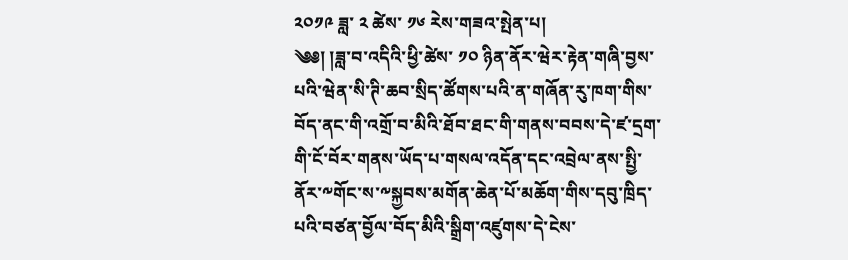༢༠༡༩ ཟླ་ ༢ ཚེས་ ༡༦ རེས་གཟའ་སྤེན་པ།
༄༅། །ཟླ་བ་འདིའི་ཕྱི་ཚེས་ ༡༠ ཉིན་ནོར་ཝེར་རྟེན་གཞི་བྱས་པའི་ཝེན་སི་ཊི་ཆབ་སྲིད་ཚོགས་པའི་ན་གཞོན་རུ་ཁག་གིས་བོད་ནང་གི་འགྲོ་བ་མིའི་ཐོབ་ཐང་གི་གནས་བབས་དེ་ཛ་དྲག་གི་ངོ་བོར་གནས་ཡོད་པ་གསལ་འདོན་དང་འབྲེལ་ནས་སྤྱི་ནོར་༸གོང་ས་༸སྐྱབས་མགོན་ཆེན་པོ་མཆོག་གིས་དབུ་ཁྲིད་པའི་བཙན་བྱོལ་བོད་མིའི་སྒྲིག་འཛུགས་དེ་ངེས་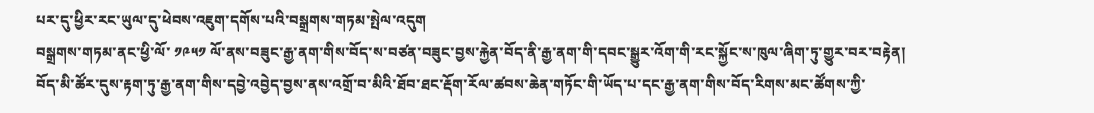པར་དུ་ཕྱིར་རང་ཡུལ་དུ་ཕེབས་འཇུག་དགོས་པའི་བསྒྲགས་གཏམ་སྤེལ་འདུག
བསྒྲགས་གཏམ་ནང་ཕྱི་ལོ་ ༡༩༥༡ ལོ་ནས་བཟུང་རྒྱ་ནག་གིས་བོད་ས་བཙན་བཟུང་བྱས་རྐྱེན་བོད་ནི་རྒྱ་ནག་གི་དབང་སྒྱུར་འོག་གི་རང་སྐྱོང་ས་ཁུལ་ཞིག་ཏུ་གྱུར་བར་བརྟེན། བོད་མི་ཚོར་དུས་རྟག་ཏུ་རྒྱ་ནག་གིས་དབྱེ་འབྱེད་བྱས་ནས་འགྲོ་བ་མིའི་ཐོབ་ཐང་རྡོག་རོལ་ཚབས་ཆེན་གཏོང་གི་ཡོད་པ་དང་རྒྱ་ནག་གིས་བོད་རིགས་མང་ཚོགས་ཀྱི་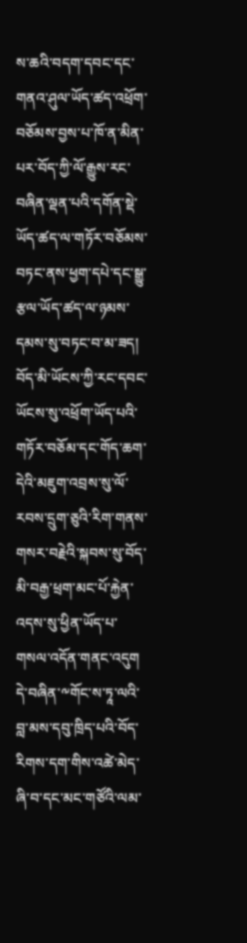ས་ཆའི་བདག་དབང་དང་གནའ་ཤུལ་ཡོད་ཚད་འཕྲོག་བཅོམས་བྱས་པ་ཁོ་ན་མིན་པར་བོད་ཀྱི་ལོ་རྒྱུས་རང་བཞིན་ལྡན་པའི་དགོན་སྡེ་ཡོད་ཚད་ལ་གཏོར་བཅོམས་བཏང་ནས་ཕྱག་དཔེ་དང་སྒྱུ་རྩལ་ཡོད་ཚད་ལ་ཉམས་དམས་སུ་བཏང་བ་མ་ཟད། བོད་མི་ཡོངས་ཀྱི་རང་དབང་ཡོངས་སུ་འཕྲོག་ཡོད་པའི་གཏོར་བཅོམ་དང་གོད་ཆག་དེའི་མཇུག་འབྲས་སུ་ལོ་རབས་དྲུག་ཅུའི་རིག་གནས་གསར་བརྗེའི་སྐབས་སུ་བོད་མི་བརྒྱ་ཕྲག་མང་པོ་རྐྱེན་འདས་སུ་ཕྱིན་ཡོད་པ་གསལ་འདོན་གནང་འདུག
དེ་བཞིན་༸གོང་ས་ཏཱ་ལའི་བླ་མས་དབུ་ཁྲིད་པའི་བོད་རིགས་དག་གིས་འཚེ་མེད་ཞི་བ་དང་མང་གཙོའི་ལམ་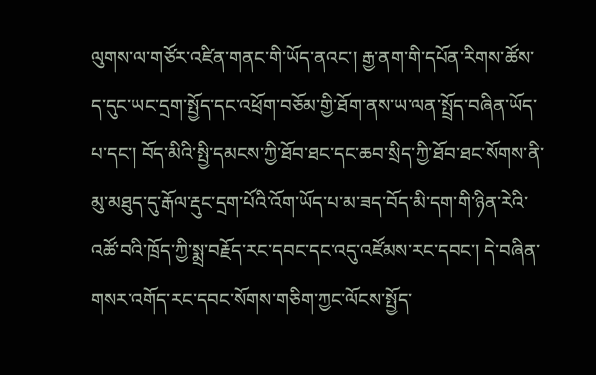ལུགས་ལ་གཙོར་འཛིན་གནང་གི་ཡོད་ནའང་། རྒྱ་ནག་གི་དཔོན་རིགས་ཚོས་ད་དུང་ཡང་དྲག་སྤྱོད་དང་འཕྲོག་བཅོམ་གྱི་ཐོག་ནས་ཡ་ལན་སྤྲོད་བཞིན་ཡོད་པ་དང་། བོད་མིའི་སྤྱི་དམངས་ཀྱི་ཐོབ་ཐང་དང་ཆབ་སྲིད་ཀྱི་ཐོབ་ཐང་སོགས་ནི་མུ་མཐུད་དུ་རྒོལ་རྡུང་དྲག་པོའི་འོག་ཡོད་པ་མ་ཟད་བོད་མི་དག་གི་ཉིན་རེའི་འཚོ་བའི་ཁྲོད་ཀྱི་སྨྲ་བརྗོད་རང་དབང་དང་འདུ་འཛོམས་རང་དབང་། དེ་བཞིན་གསར་འགོད་རང་དབང་སོགས་གཅིག་ཀྱང་ལོངས་སྤྱོད་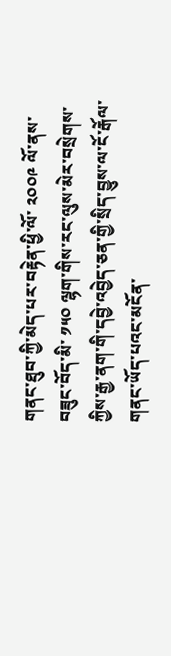གནང་ཐུབ་ཀྱི་མེད་པར་བརྟེན་ཕྱི་ལོ་ ༢༠༠༩ ལོ་ནས་བཟུང་བོད་མི་ ༡༥༠ ལྷག་གིས་རང་ལུས་མེར་བསྲེགས་ཀྱིས་རྒྱ་ནག་གི་དབྱེ་འབྱེད་ཅན་གྱི་སྲིད་བྱུས་ལ་ངོ་རྒོལ་གནང་ཡོད་པའང་མངོན་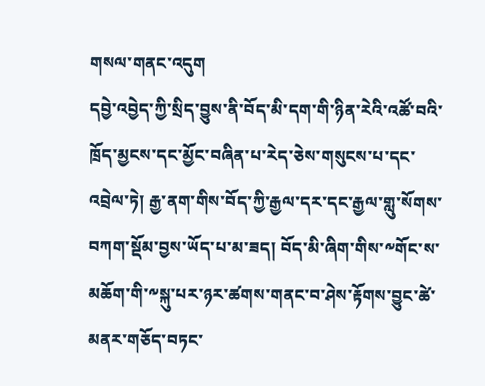གསལ་གནང་འདུག
དབྱེ་འབྱེད་ཀྱི་སྲིད་བྱུས་ནི་བོད་མི་དག་གི་ཉིན་རེའི་འཚོ་བའི་ཁྲོད་མྱངས་དང་མྱོང་བཞིན་པ་རེད་ཅེས་གསུངས་པ་དང་འབྲེལ་ཏེ། རྒྱ་ནག་གིས་བོད་ཀྱི་རྒྱལ་དར་དང་རྒྱལ་གླུ་སོགས་བཀག་སྡོམ་བྱས་ཡོད་པ་མ་ཟད། བོད་མི་ཞིག་གིས་༸གོང་ས་མཆོག་གི་༸སྐུ་པར་ཉར་ཚགས་གནང་བ་ཤེས་རྟོགས་བྱུང་ཚེ་མནར་གཅོད་བཏང་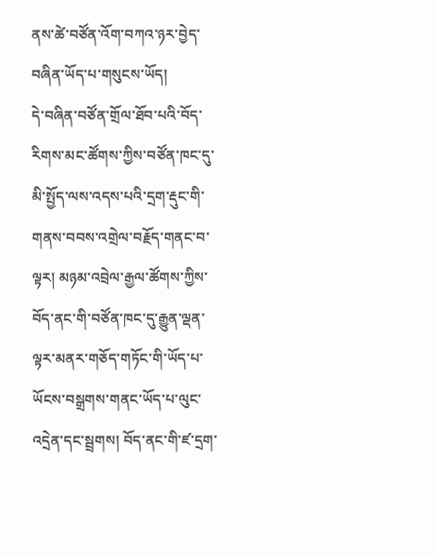ནས་ཚེ་བཙོན་འོག་བཀའ་ཉར་བྱེད་བཞིན་ཡོད་པ་གསུངས་ཡོད།
དེ་བཞིན་བཙོན་གྲོལ་ཐོབ་པའི་བོད་རིགས་མང་ཚོགས་ཀྱིས་བཙོན་ཁང་དུ་མི་སྤྱོད་ལས་འདས་པའི་དྲག་རྡུང་གི་གནས་བབས་འགྲེལ་བརྗོད་གནང་བ་ལྟར། མཉམ་འབྲེལ་རྒྱལ་ཚོགས་ཀྱིས་བོད་ནང་གི་བཙོན་ཁང་དུ་རྒྱུན་ལྡན་ལྟར་མནར་གཅོད་གཏོང་གི་ཡོད་པ་ཡོངས་བསྒྲགས་གནང་ཡོད་པ་ལུང་འདྲེན་དང་སྦྲགས། བོད་ནང་གི་ཛ་དྲག་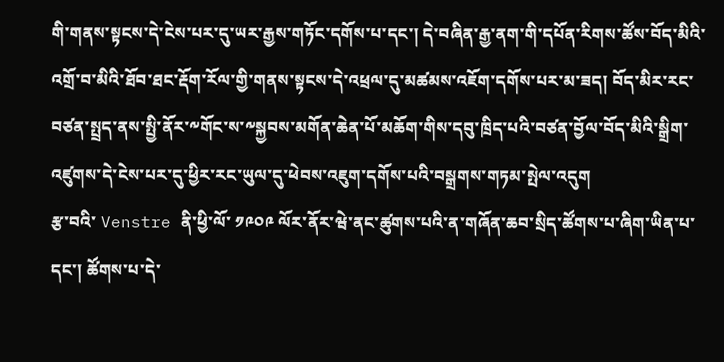གི་གནས་སྟངས་དེ་ངེས་པར་དུ་ཡར་རྒྱས་གཏོང་དགོས་པ་དང་། དེ་བཞིན་རྒྱ་ནག་གི་དཔོན་རིགས་ཚོས་བོད་མིའི་འགྲོ་བ་མིའི་ཐོབ་ཐང་རྡོག་རོལ་གྱི་གནས་སྟངས་དེ་འཕྲལ་དུ་མཚམས་འཇོག་དགོས་པར་མ་ཟད། བོད་མིར་རང་བཙན་སྤྲད་ནས་སྤྱི་ནོར་༸གོང་ས་༸སྐྱབས་མགོན་ཆེན་པོ་མཆོག་གིས་དབུ་ཁྲིད་པའི་བཙན་བྱོལ་བོད་མིའི་སྒྲིག་འཛུགས་དེ་ངེས་པར་དུ་ཕྱིར་རང་ཡུལ་དུ་ཕེབས་འཇུག་དགོས་པའི་བསྒྲགས་གཏམ་སྤེལ་འདུག
རྩ་བའི་ Venstre ནི་ཕྱི་ལོ་ ༡༩༠༩ ལོར་ནོར་ཝེ་ནང་ཚུགས་པའི་ན་གཞོན་ཆབ་སྲིད་ཚོགས་པ་ཞིག་ཡིན་པ་དང་། ཚོགས་པ་དེ་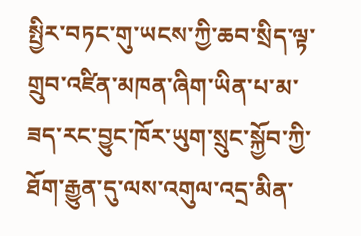སྤྱིར་བཏང་གུ་ཡངས་ཀྱི་ཆབ་སྲིད་ལྟ་གྲུབ་འཛིན་མཁན་ཞིག་ཡིན་པ་མ་ཟད་རང་བྱུང་ཁོར་ཡུག་སྲུང་སྐྱོབ་ཀྱི་ཐོག་རྒྱུན་དུ་ལས་འགུལ་འདྲ་མིན་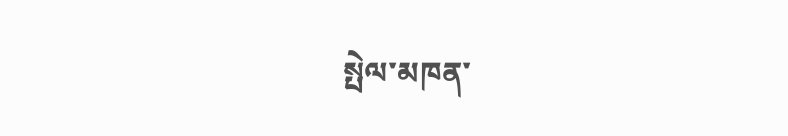སྤེལ་མཁན་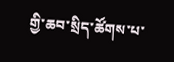གྱི་ཆབ་སྲིད་ཚོགས་པ་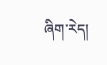ཞིག་རེད།